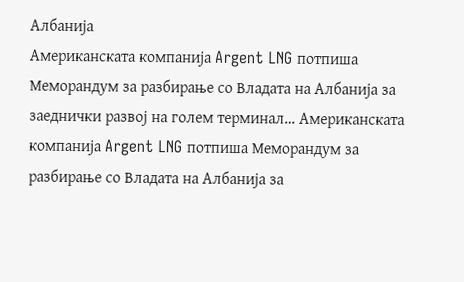Албанија
Американската компанија Argent LNG потпиша Меморандум за разбирање со Владата на Албанија за заеднички развој на голем терминал… Американската компанија Argent LNG потпиша Меморандум за разбирање со Владата на Албанија за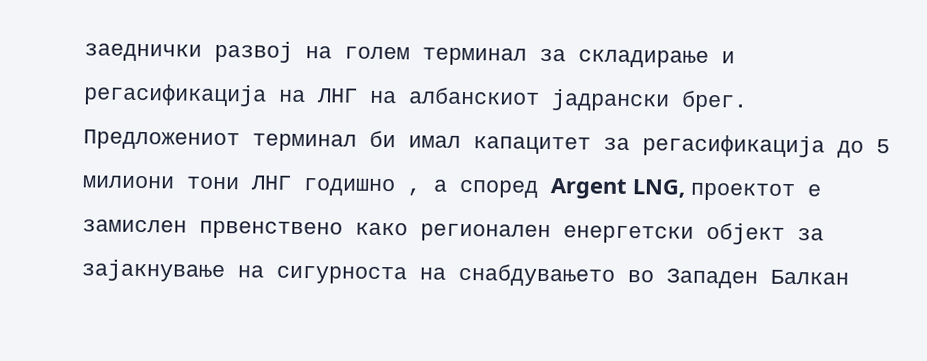заеднички развој на голем терминал за складирање и регасификација на ЛНГ на албанскиот јадрански брег. Предложениот терминал би имал капацитет за регасификација до 5 милиони тони ЛНГ годишно , а според Argent LNG, проектот е замислен првенствено како регионален енергетски објект за зајакнување на сигурноста на снабдувањето во Западен Балкан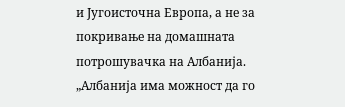и Југоисточна Европа, а не за покривање на домашната потрошувачка на Албанија. „Албанија има можност да го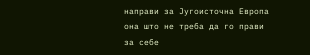направи за Југоисточна Европа она што не треба да го прави за себе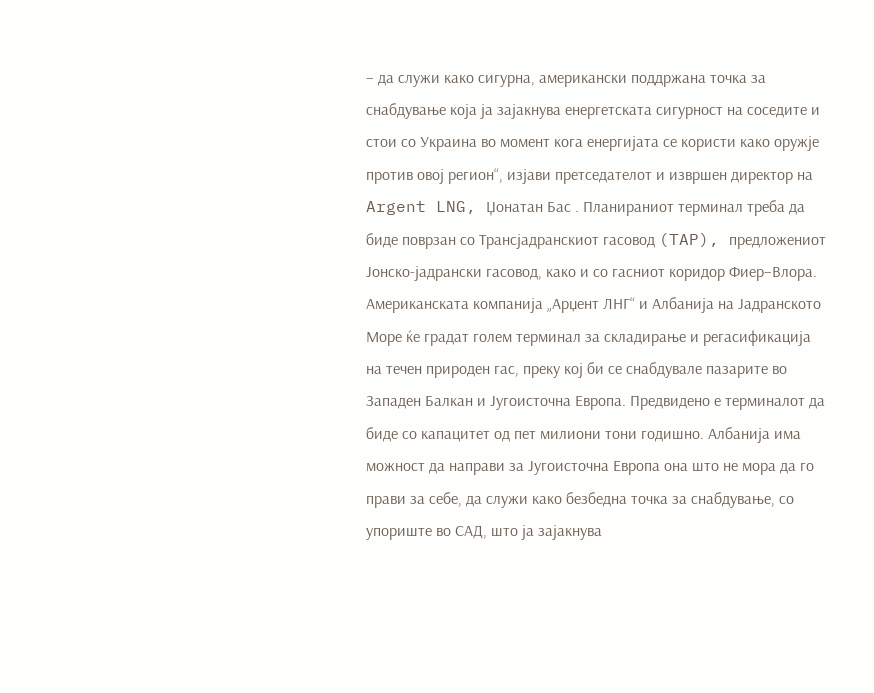– да служи како сигурна, американски поддржана точка за снабдување која ја зајакнува енергетската сигурност на соседите и стои со Украина во момент кога енергијата се користи како оружје против овој регион“, изјави претседателот и извршен директор на Argent LNG, Џонатан Бас . Планираниот терминал треба да биде поврзан со Трансјадранскиот гасовод (TAP), предложениот Јонско-јадрански гасовод, како и со гасниот коридор Фиер–Влора.
Американската компанија „Арџент ЛНГ“ и Албанија на Јадранското Море ќе градат голем терминал за складирање и регасификација на течен природен гас, преку кој би се снабдувале пазарите во Западен Балкан и Југоисточна Европа. Предвидено е терминалот да биде со капацитет од пет милиони тони годишно. Албанија има можност да направи за Југоисточна Европа она што не мора да го прави за себе, да служи како безбедна точка за снабдување, со упориште во САД, што ја зајакнува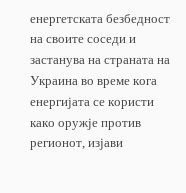енергетската безбедност на своите соседи и застанува на страната на Украина во време кога енергијата се користи како оружје против регионот, изјави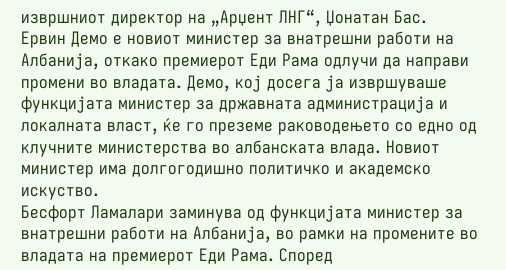извршниот директор на „Арџент ЛНГ“, Џонатан Бас.
Ервин Демо е новиот министер за внатрешни работи на Албанија, откако премиерот Еди Рама одлучи да направи промени во владата. Демо, кој досега ја извршуваше функцијата министер за државната администрација и локалната власт, ќе го преземе раководењето со едно од клучните министерства во албанската влада. Новиот министер има долгогодишно политичко и академско искуство.
Бесфорт Ламалари заминува од функцијата министер за внатрешни работи на Албанија, во рамки на промените во владата на премиерот Еди Рама. Според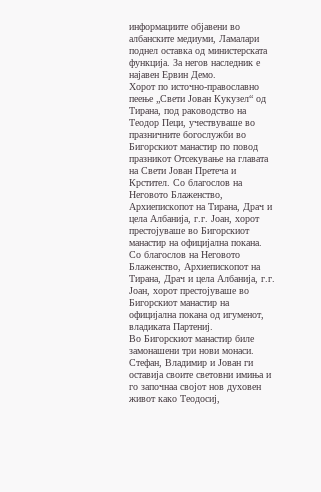информациите објавени во албанските медиуми, Ламалари поднел оставка од министерската функција. За негов наследник е најавен Ервин Демо.
Хорот по источно-православно пеење „Свети Јован Кукузел“ од Тирана, под раководство на Теодор Пеци, учествуваше во празничните богослужби во Бигорскиот манастир по повод празникот Отсекување на главата на Свети Јован Претеча и Крстител. Со благослов на Неговото Блаженство, Архиепископот на Тирана, Драч и цела Албанија, г.г. Јоан, хорот престојуваше во Бигорскиот манастир на официјална покана. Со благослов на Неговото Блаженство, Архиепископот на Тирана, Драч и цела Албанија, г.г. Јоан, хорот престојуваше во Бигорскиот манастир на официјална покана од игуменот, владиката Партениј.
Во Бигорскиот манастир биле замонашени три нови монаси. Стефан, Владимир и Јован ги оставија своите световни имиња и го започнаа својот нов духовен живот како Теодосиј,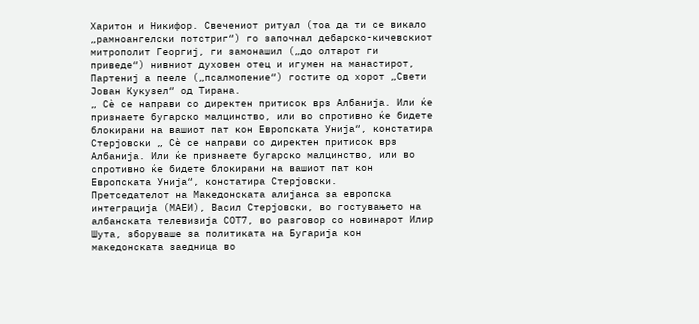Харитон и Никифор. Свечениот ритуал (тоа да ти се викало „рамноангелски потстриг“) го започнал дебарско-кичевскиот митрополит Георгиј, ги замонашил („до олтарот ги приведе“) нивниот духовен отец и игумен на манастирот, Партениј а пееле („псалмопение“) гостите од хорот „Свети Јован Кукузел“ од Тирана.
„ Сè се направи со директен притисок врз Албанија. Или ќе признаете бугарско малцинство, или во спротивно ќе бидете блокирани на вашиот пат кон Европската Унија“, констатира Стерјовски „ Сè се направи со директен притисок врз Албанија. Или ќе признаете бугарско малцинство, или во спротивно ќе бидете блокирани на вашиот пат кон Европската Унија“, констатира Стерјовски.
Претседателот на Македонската алијанса за европска интеграција (МАЕИ), Васил Стерјовски, во гостувањето на албанската телевизија СОТ7, во разговор со новинарот Илир Шута, зборуваше за политиката на Бугарија кон македонската заедница во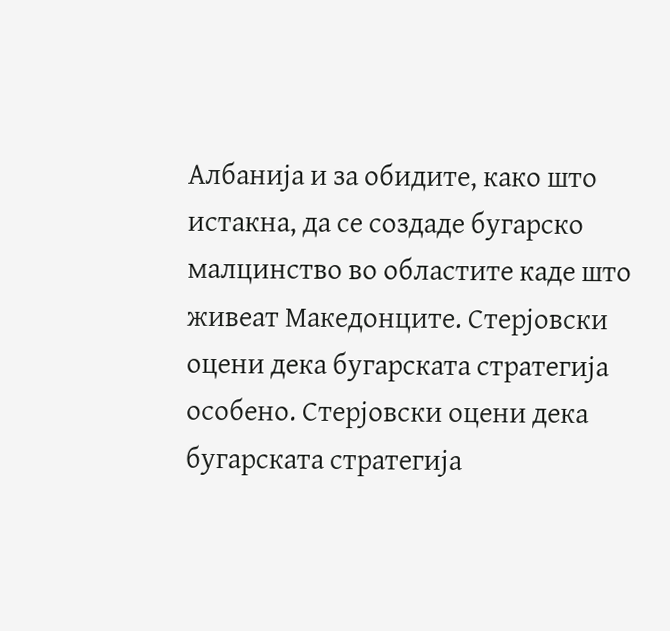Албанија и за обидите, како што истакна, да се создаде бугарско малцинство во областите каде што живеат Македонците. Стерјовски оцени дека бугарската стратегија особено. Стерјовски оцени дека бугарската стратегија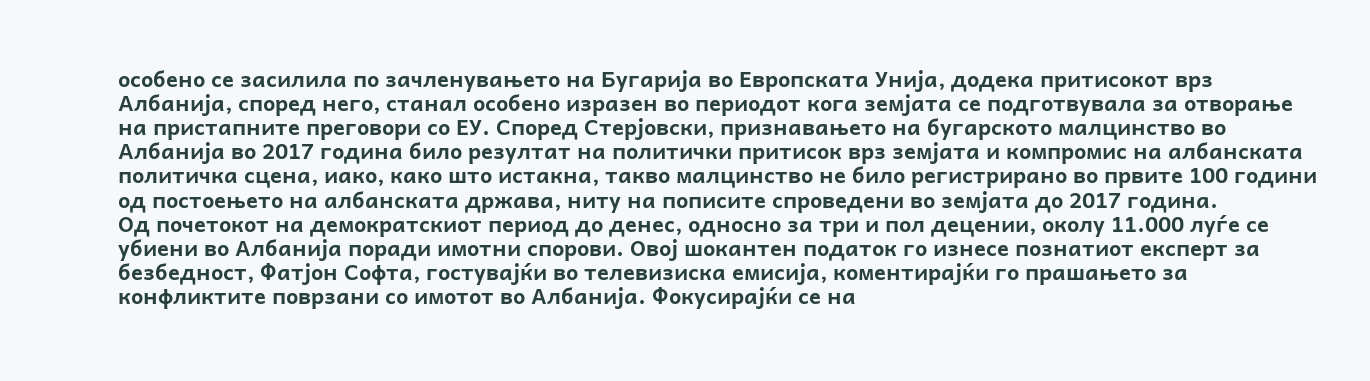особено се засилила по зачленувањето на Бугарија во Европската Унија, додека притисокот врз Албанија, според него, станал особено изразен во периодот кога земјата се подготвувала за отворање на пристапните преговори со ЕУ. Според Стерјовски, признавањето на бугарското малцинство во Албанија во 2017 година било резултат на политички притисок врз земјата и компромис на албанската политичка сцена, иако, како што истакна, такво малцинство не било регистрирано во првите 100 години од постоењето на албанската држава, ниту на пописите спроведени во земјата до 2017 година.
Од почетокот на демократскиот период до денес, односно за три и пол децении, околу 11.000 луѓе се убиени во Албанија поради имотни спорови. Овој шокантен податок го изнесе познатиот експерт за безбедност, Фатјон Софта, гостувајќи во телевизиска емисија, коментирајќи го прашањето за конфликтите поврзани со имотот во Албанија. Фокусирајќи се на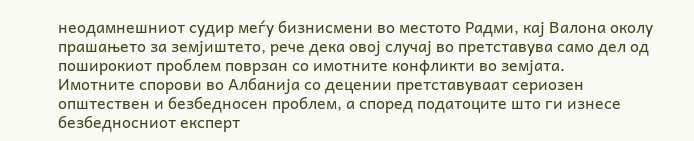неодамнешниот судир меѓу бизнисмени во местото Радми, кај Валона околу прашањето за земјиштето, рече дека овој случај во претставува само дел од поширокиот проблем поврзан со имотните конфликти во земјата.
Имотните спорови во Албанија со децении претставуваат сериозен општествен и безбедносен проблем, а според податоците што ги изнесе безбедносниот експерт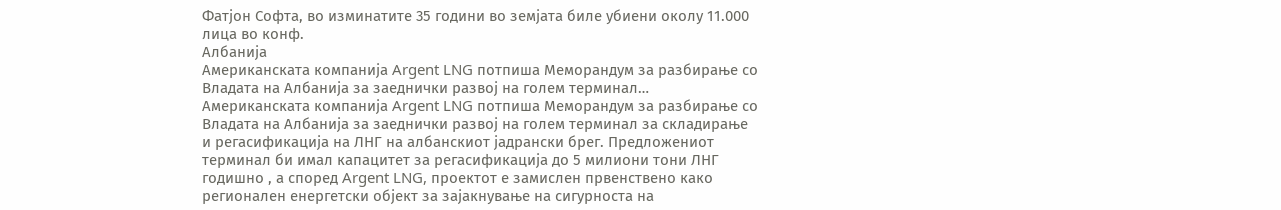Фатјон Софта, во изминатите 35 години во земјата биле убиени околу 11.000 лица во конф.
Албанија
Американската компанија Argent LNG потпиша Меморандум за разбирање со Владата на Албанија за заеднички развој на голем терминал… Американската компанија Argent LNG потпиша Меморандум за разбирање со Владата на Албанија за заеднички развој на голем терминал за складирање и регасификација на ЛНГ на албанскиот јадрански брег. Предложениот терминал би имал капацитет за регасификација до 5 милиони тони ЛНГ годишно , а според Argent LNG, проектот е замислен првенствено како регионален енергетски објект за зајакнување на сигурноста на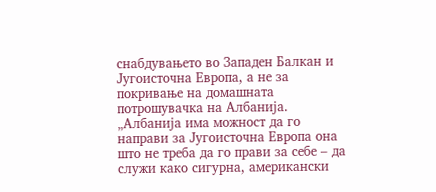снабдувањето во Западен Балкан и Југоисточна Европа, а не за покривање на домашната потрошувачка на Албанија. „Албанија има можност да го направи за Југоисточна Европа она што не треба да го прави за себе – да служи како сигурна, американски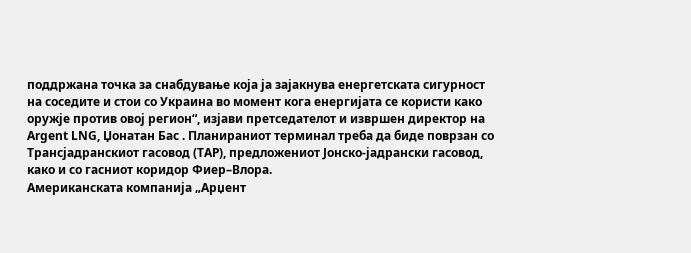поддржана точка за снабдување која ја зајакнува енергетската сигурност на соседите и стои со Украина во момент кога енергијата се користи како оружје против овој регион“, изјави претседателот и извршен директор на Argent LNG, Џонатан Бас . Планираниот терминал треба да биде поврзан со Трансјадранскиот гасовод (TAP), предложениот Јонско-јадрански гасовод, како и со гасниот коридор Фиер–Влора.
Американската компанија „Арџент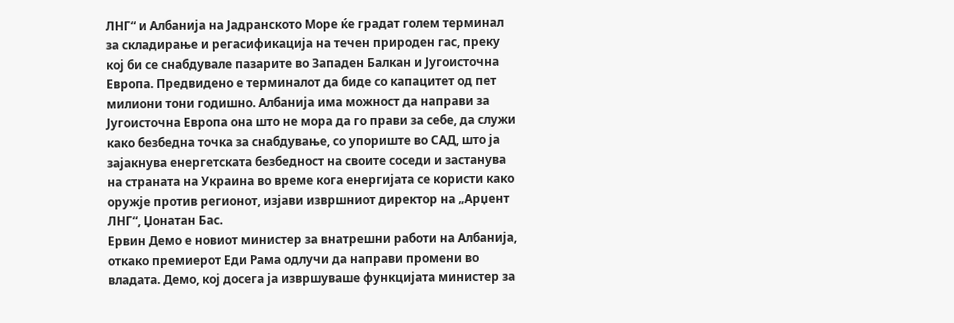ЛНГ“ и Албанија на Јадранското Море ќе градат голем терминал за складирање и регасификација на течен природен гас, преку кој би се снабдувале пазарите во Западен Балкан и Југоисточна Европа. Предвидено е терминалот да биде со капацитет од пет милиони тони годишно. Албанија има можност да направи за Југоисточна Европа она што не мора да го прави за себе, да служи како безбедна точка за снабдување, со упориште во САД, што ја зајакнува енергетската безбедност на своите соседи и застанува на страната на Украина во време кога енергијата се користи како оружје против регионот, изјави извршниот директор на „Арџент ЛНГ“, Џонатан Бас.
Ервин Демо е новиот министер за внатрешни работи на Албанија, откако премиерот Еди Рама одлучи да направи промени во владата. Демо, кој досега ја извршуваше функцијата министер за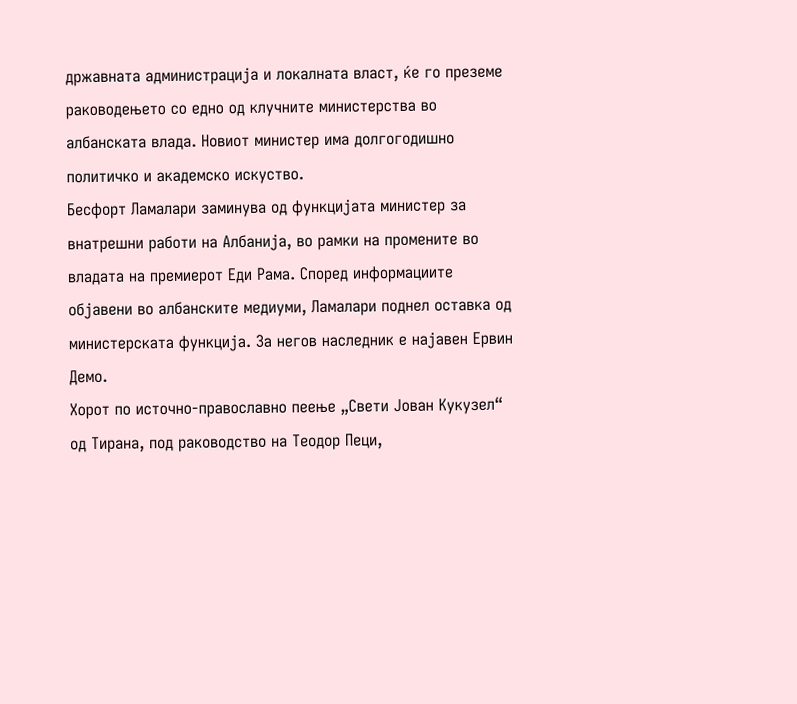државната администрација и локалната власт, ќе го преземе раководењето со едно од клучните министерства во албанската влада. Новиот министер има долгогодишно политичко и академско искуство.
Бесфорт Ламалари заминува од функцијата министер за внатрешни работи на Албанија, во рамки на промените во владата на премиерот Еди Рама. Според информациите објавени во албанските медиуми, Ламалари поднел оставка од министерската функција. За негов наследник е најавен Ервин Демо.
Хорот по источно-православно пеење „Свети Јован Кукузел“ од Тирана, под раководство на Теодор Пеци,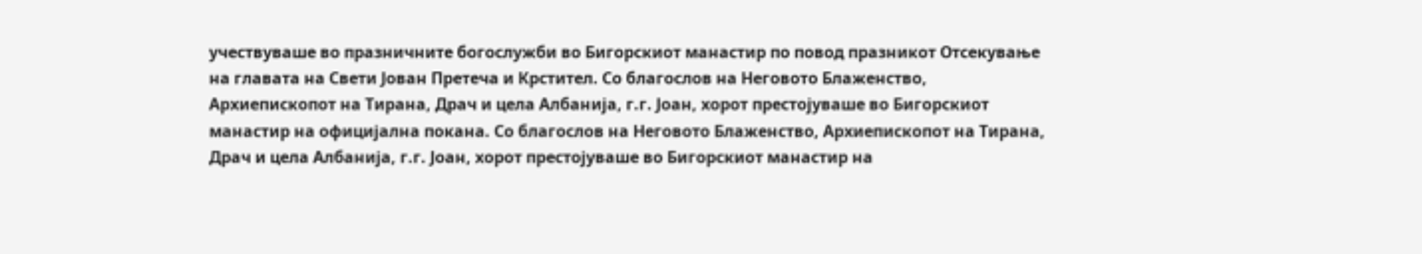учествуваше во празничните богослужби во Бигорскиот манастир по повод празникот Отсекување на главата на Свети Јован Претеча и Крстител. Со благослов на Неговото Блаженство, Архиепископот на Тирана, Драч и цела Албанија, г.г. Јоан, хорот престојуваше во Бигорскиот манастир на официјална покана. Со благослов на Неговото Блаженство, Архиепископот на Тирана, Драч и цела Албанија, г.г. Јоан, хорот престојуваше во Бигорскиот манастир на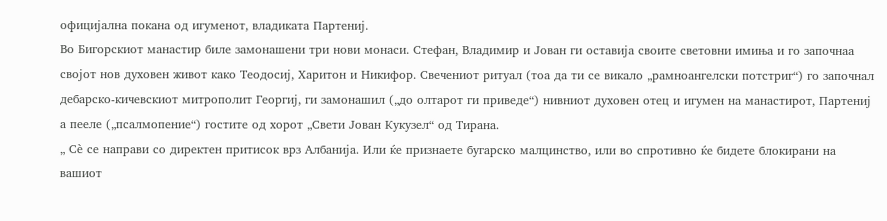официјална покана од игуменот, владиката Партениј.
Во Бигорскиот манастир биле замонашени три нови монаси. Стефан, Владимир и Јован ги оставија своите световни имиња и го започнаа својот нов духовен живот како Теодосиј, Харитон и Никифор. Свечениот ритуал (тоа да ти се викало „рамноангелски потстриг“) го започнал дебарско-кичевскиот митрополит Георгиј, ги замонашил („до олтарот ги приведе“) нивниот духовен отец и игумен на манастирот, Партениј а пееле („псалмопение“) гостите од хорот „Свети Јован Кукузел“ од Тирана.
„ Сè се направи со директен притисок врз Албанија. Или ќе признаете бугарско малцинство, или во спротивно ќе бидете блокирани на вашиот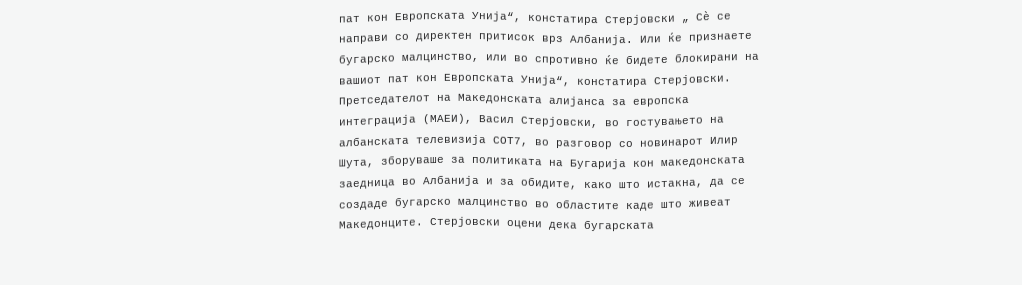пат кон Европската Унија“, констатира Стерјовски „ Сè се направи со директен притисок врз Албанија. Или ќе признаете бугарско малцинство, или во спротивно ќе бидете блокирани на вашиот пат кон Европската Унија“, констатира Стерјовски.
Претседателот на Македонската алијанса за европска интеграција (МАЕИ), Васил Стерјовски, во гостувањето на албанската телевизија СОТ7, во разговор со новинарот Илир Шута, зборуваше за политиката на Бугарија кон македонската заедница во Албанија и за обидите, како што истакна, да се создаде бугарско малцинство во областите каде што живеат Македонците. Стерјовски оцени дека бугарската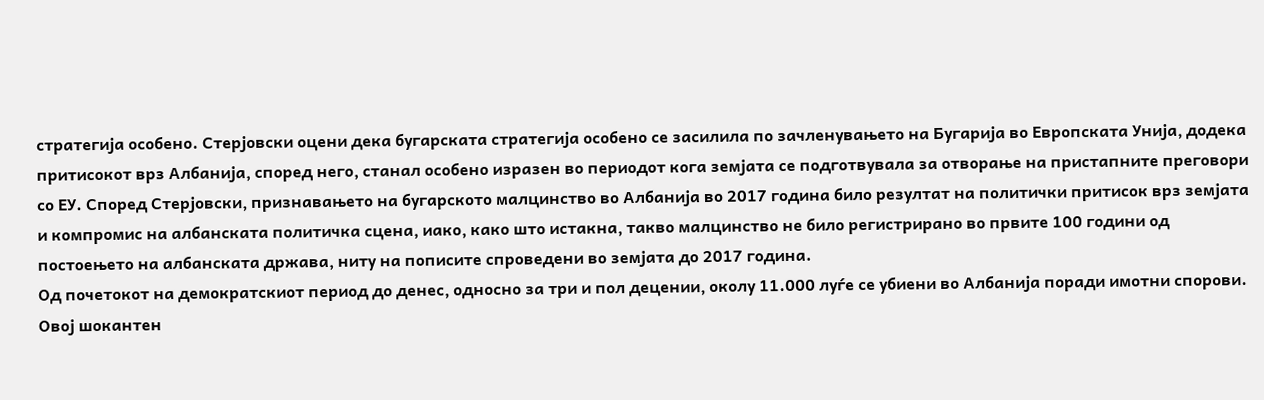стратегија особено. Стерјовски оцени дека бугарската стратегија особено се засилила по зачленувањето на Бугарија во Европската Унија, додека притисокот врз Албанија, според него, станал особено изразен во периодот кога земјата се подготвувала за отворање на пристапните преговори со ЕУ. Според Стерјовски, признавањето на бугарското малцинство во Албанија во 2017 година било резултат на политички притисок врз земјата и компромис на албанската политичка сцена, иако, како што истакна, такво малцинство не било регистрирано во првите 100 години од постоењето на албанската држава, ниту на пописите спроведени во земјата до 2017 година.
Од почетокот на демократскиот период до денес, односно за три и пол децении, околу 11.000 луѓе се убиени во Албанија поради имотни спорови. Овој шокантен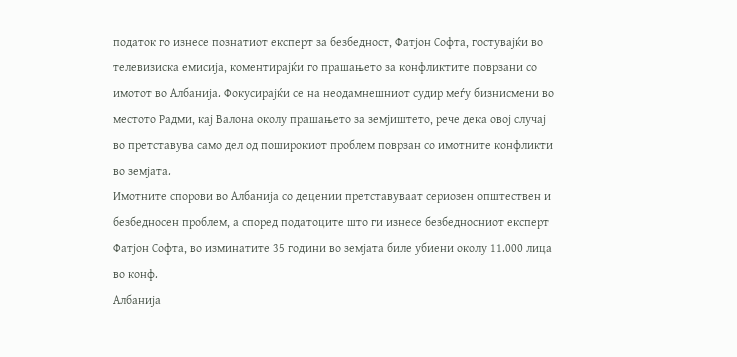податок го изнесе познатиот експерт за безбедност, Фатјон Софта, гостувајќи во телевизиска емисија, коментирајќи го прашањето за конфликтите поврзани со имотот во Албанија. Фокусирајќи се на неодамнешниот судир меѓу бизнисмени во местото Радми, кај Валона околу прашањето за земјиштето, рече дека овој случај во претставува само дел од поширокиот проблем поврзан со имотните конфликти во земјата.
Имотните спорови во Албанија со децении претставуваат сериозен општествен и безбедносен проблем, а според податоците што ги изнесе безбедносниот експерт Фатјон Софта, во изминатите 35 години во земјата биле убиени околу 11.000 лица во конф.
Албанија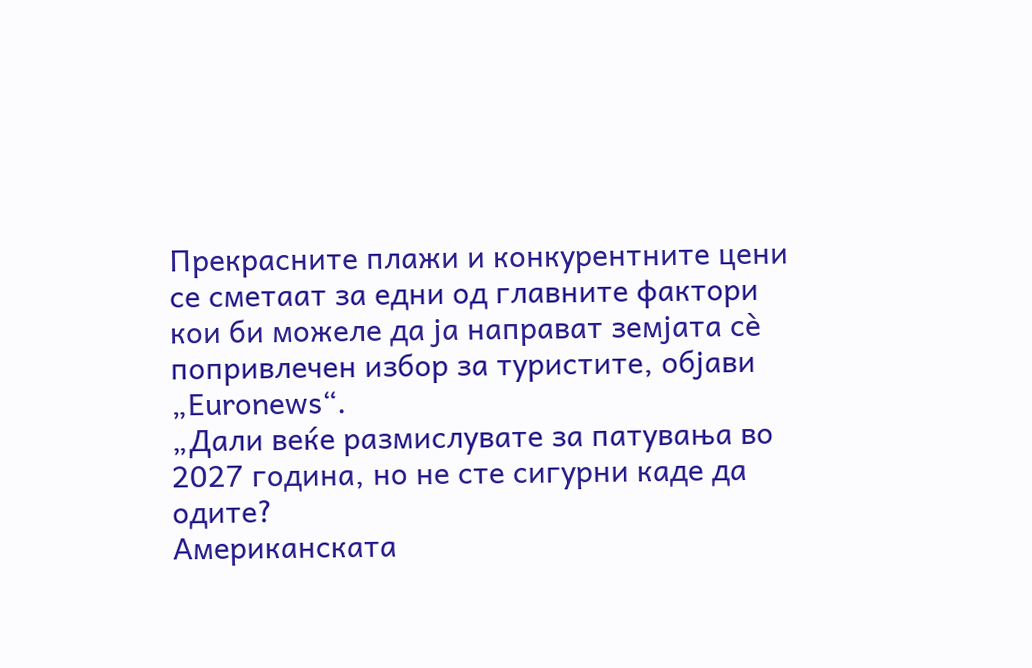Прекрасните плажи и конкурентните цени се сметаат за едни од главните фактори кои би можеле да ја направат земјата сè попривлечен избор за туристите, објави „Euronews“.
„Дали веќе размислувате за патувања во 2027 година, но не сте сигурни каде да одите?
Американската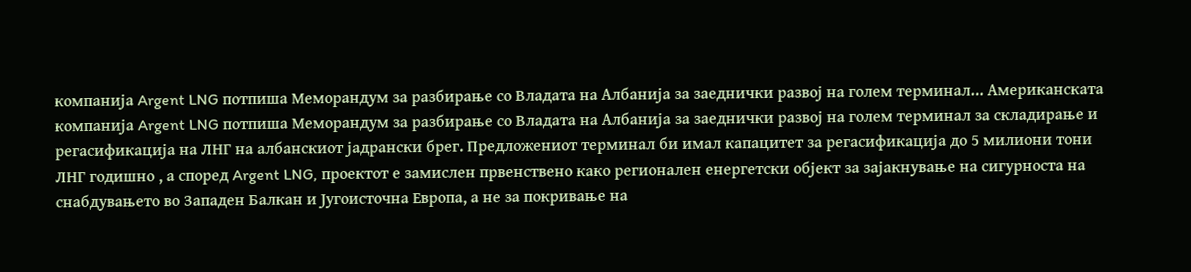компанија Argent LNG потпиша Меморандум за разбирање со Владата на Албанија за заеднички развој на голем терминал… Американската компанија Argent LNG потпиша Меморандум за разбирање со Владата на Албанија за заеднички развој на голем терминал за складирање и регасификација на ЛНГ на албанскиот јадрански брег. Предложениот терминал би имал капацитет за регасификација до 5 милиони тони ЛНГ годишно , а според Argent LNG, проектот е замислен првенствено како регионален енергетски објект за зајакнување на сигурноста на снабдувањето во Западен Балкан и Југоисточна Европа, а не за покривање на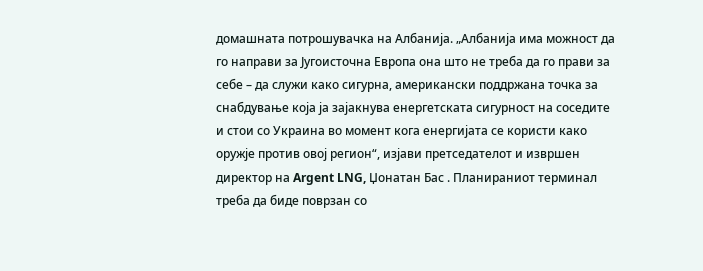домашната потрошувачка на Албанија. „Албанија има можност да го направи за Југоисточна Европа она што не треба да го прави за себе – да служи како сигурна, американски поддржана точка за снабдување која ја зајакнува енергетската сигурност на соседите и стои со Украина во момент кога енергијата се користи како оружје против овој регион“, изјави претседателот и извршен директор на Argent LNG, Џонатан Бас . Планираниот терминал треба да биде поврзан со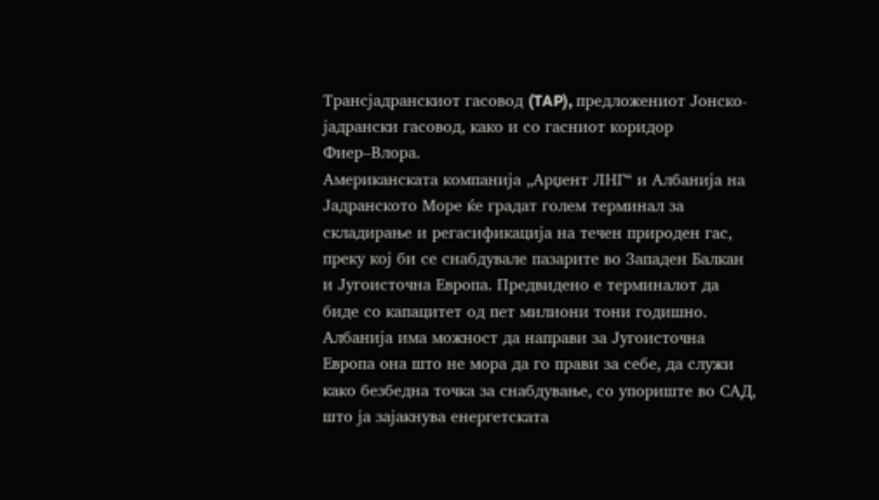Трансјадранскиот гасовод (TAP), предложениот Јонско-јадрански гасовод, како и со гасниот коридор Фиер–Влора.
Американската компанија „Арџент ЛНГ“ и Албанија на Јадранското Море ќе градат голем терминал за складирање и регасификација на течен природен гас, преку кој би се снабдувале пазарите во Западен Балкан и Југоисточна Европа. Предвидено е терминалот да биде со капацитет од пет милиони тони годишно. Албанија има можност да направи за Југоисточна Европа она што не мора да го прави за себе, да служи како безбедна точка за снабдување, со упориште во САД, што ја зајакнува енергетската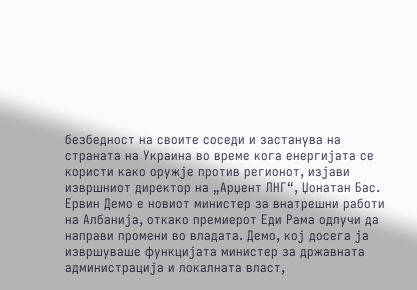безбедност на своите соседи и застанува на страната на Украина во време кога енергијата се користи како оружје против регионот, изјави извршниот директор на „Арџент ЛНГ“, Џонатан Бас.
Ервин Демо е новиот министер за внатрешни работи на Албанија, откако премиерот Еди Рама одлучи да направи промени во владата. Демо, кој досега ја извршуваше функцијата министер за државната администрација и локалната власт,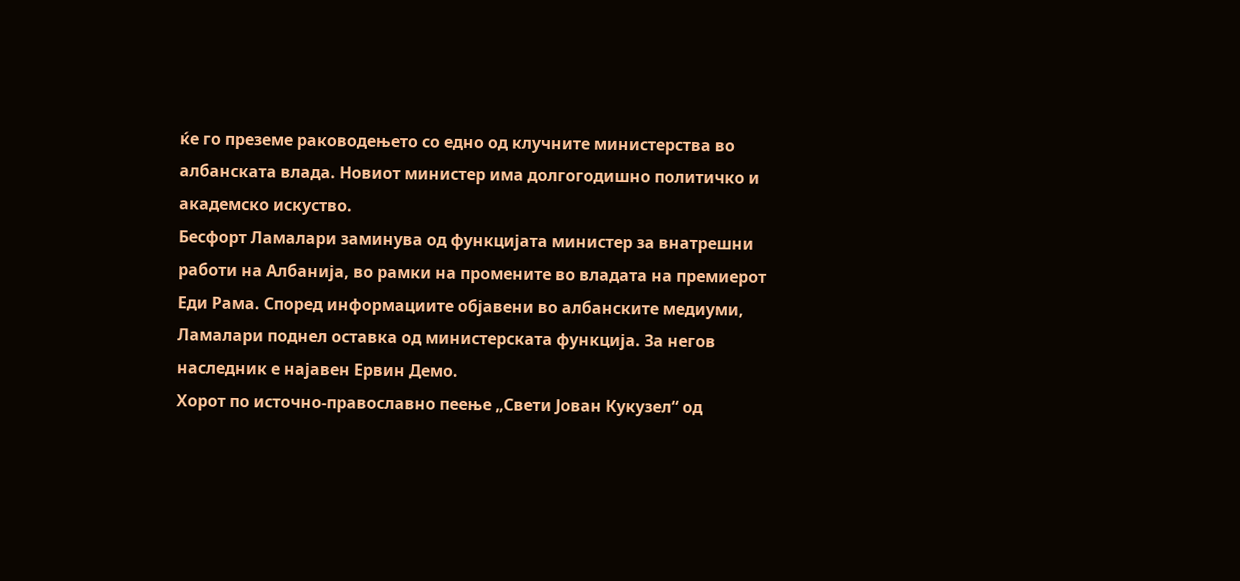ќе го преземе раководењето со едно од клучните министерства во албанската влада. Новиот министер има долгогодишно политичко и академско искуство.
Бесфорт Ламалари заминува од функцијата министер за внатрешни работи на Албанија, во рамки на промените во владата на премиерот Еди Рама. Според информациите објавени во албанските медиуми, Ламалари поднел оставка од министерската функција. За негов наследник е најавен Ервин Демо.
Хорот по источно-православно пеење „Свети Јован Кукузел“ од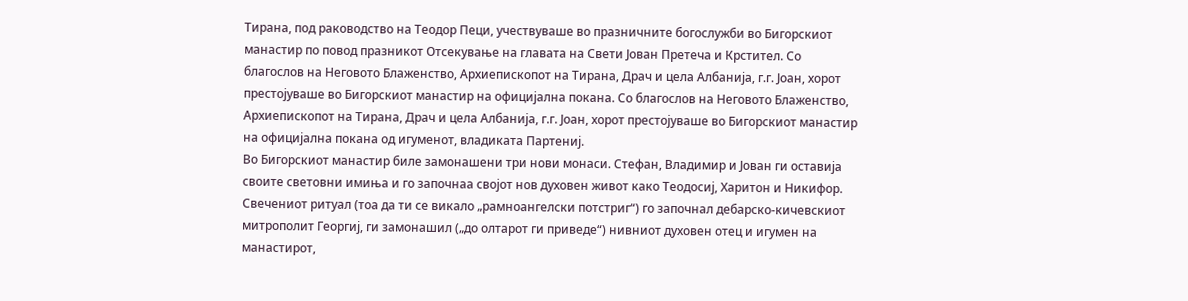Тирана, под раководство на Теодор Пеци, учествуваше во празничните богослужби во Бигорскиот манастир по повод празникот Отсекување на главата на Свети Јован Претеча и Крстител. Со благослов на Неговото Блаженство, Архиепископот на Тирана, Драч и цела Албанија, г.г. Јоан, хорот престојуваше во Бигорскиот манастир на официјална покана. Со благослов на Неговото Блаженство, Архиепископот на Тирана, Драч и цела Албанија, г.г. Јоан, хорот престојуваше во Бигорскиот манастир на официјална покана од игуменот, владиката Партениј.
Во Бигорскиот манастир биле замонашени три нови монаси. Стефан, Владимир и Јован ги оставија своите световни имиња и го започнаа својот нов духовен живот како Теодосиј, Харитон и Никифор. Свечениот ритуал (тоа да ти се викало „рамноангелски потстриг“) го започнал дебарско-кичевскиот митрополит Георгиј, ги замонашил („до олтарот ги приведе“) нивниот духовен отец и игумен на манастирот,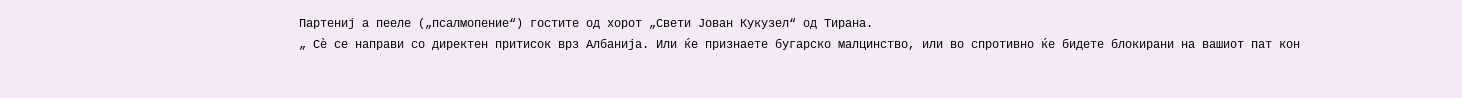Партениј а пееле („псалмопение“) гостите од хорот „Свети Јован Кукузел“ од Тирана.
„ Сè се направи со директен притисок врз Албанија. Или ќе признаете бугарско малцинство, или во спротивно ќе бидете блокирани на вашиот пат кон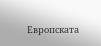Европската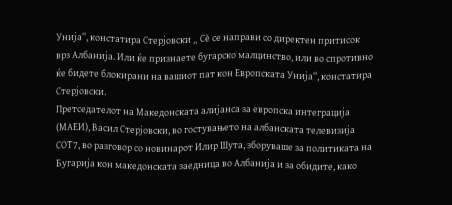Унија“, констатира Стерјовски „ Сè се направи со директен притисок врз Албанија. Или ќе признаете бугарско малцинство, или во спротивно ќе бидете блокирани на вашиот пат кон Европската Унија“, констатира Стерјовски.
Претседателот на Македонската алијанса за европска интеграција (МАЕИ), Васил Стерјовски, во гостувањето на албанската телевизија СОТ7, во разговор со новинарот Илир Шута, зборуваше за политиката на Бугарија кон македонската заедница во Албанија и за обидите, како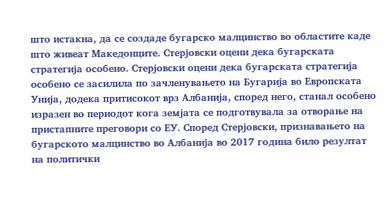што истакна, да се создаде бугарско малцинство во областите каде што живеат Македонците. Стерјовски оцени дека бугарската стратегија особено. Стерјовски оцени дека бугарската стратегија особено се засилила по зачленувањето на Бугарија во Европската Унија, додека притисокот врз Албанија, според него, станал особено изразен во периодот кога земјата се подготвувала за отворање на пристапните преговори со ЕУ. Според Стерјовски, признавањето на бугарското малцинство во Албанија во 2017 година било резултат на политички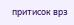притисок врз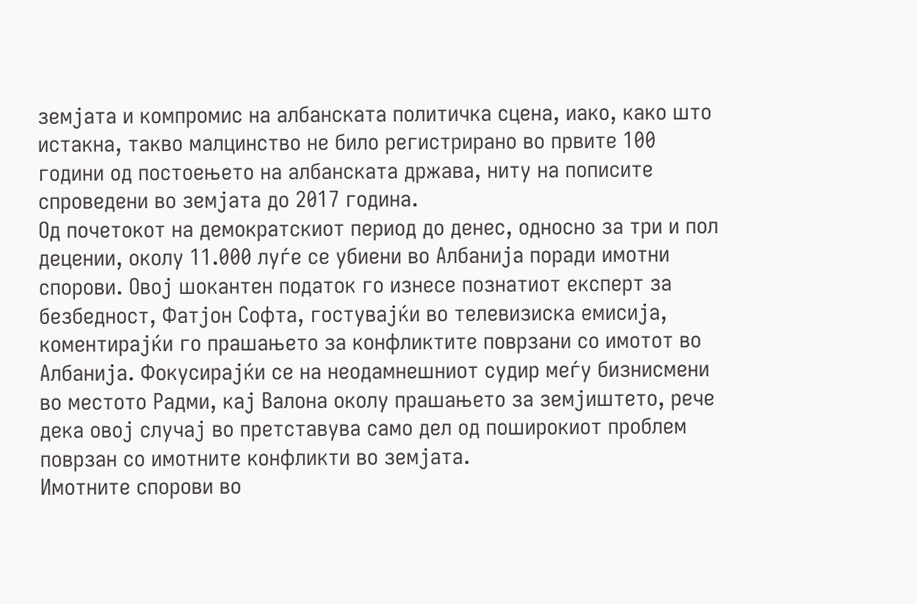земјата и компромис на албанската политичка сцена, иако, како што истакна, такво малцинство не било регистрирано во првите 100 години од постоењето на албанската држава, ниту на пописите спроведени во земјата до 2017 година.
Од почетокот на демократскиот период до денес, односно за три и пол децении, околу 11.000 луѓе се убиени во Албанија поради имотни спорови. Овој шокантен податок го изнесе познатиот експерт за безбедност, Фатјон Софта, гостувајќи во телевизиска емисија, коментирајќи го прашањето за конфликтите поврзани со имотот во Албанија. Фокусирајќи се на неодамнешниот судир меѓу бизнисмени во местото Радми, кај Валона околу прашањето за земјиштето, рече дека овој случај во претставува само дел од поширокиот проблем поврзан со имотните конфликти во земјата.
Имотните спорови во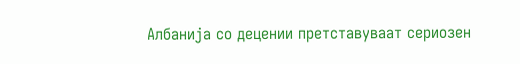Албанија со децении претставуваат сериозен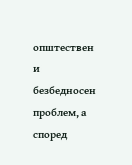општествен и безбедносен проблем, а според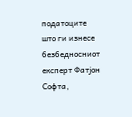податоците што ги изнесе безбедносниот експерт Фатјон Софта,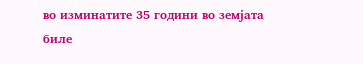во изминатите 35 години во земјата биле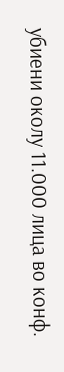убиени околу 11.000 лица во конф.